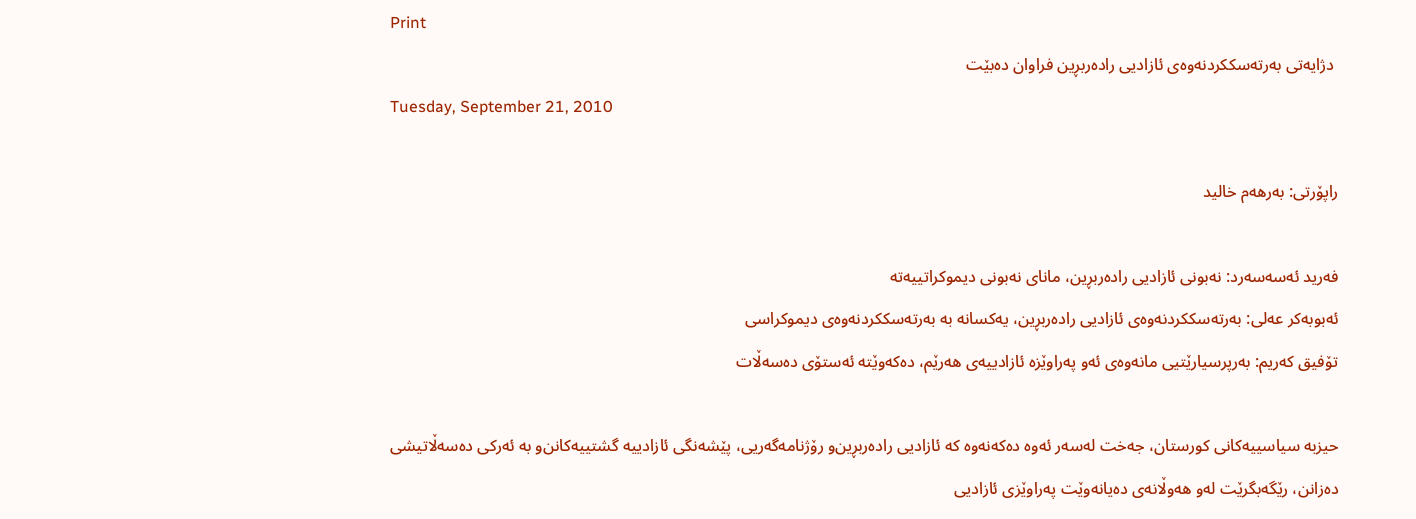Print
 دژایه‌تی‌ به‌رته‌سككردنه‌وه‌ی‌ ئازادیی‌ راده‌ربڕین فراوان ده‌بێت
Tuesday, September 21, 2010

راپۆرتی‌: به‌رهه‌م خالید

فه‌رید ئه‌سه‌سه‌رد: نه‌بونی‌ ئازادیی راده‌ربڕین، مانای‌ نه‌بونی‌ دیموكراتییه‌ته‌
ئه‌بوبه‌كر عه‌لی‌: به‌رته‌سككردنه‌وه‌ی‌ ئازادیی راده‌ربڕین، یه‌كسانه‌ به‌ به‌رته‌سككردنه‌وه‌ی‌ دیموكراسی
تۆفیق كه‌ریم: به‌رپرسیارێتیی‌ مانه‌وه‌ی‌ ئه‌و په‌راوێزه‌ ئازادییه‌ی‌ هه‌رێم، ده‌كه‌وێته‌ ئه‌ستۆی‌ ده‌سه‌ڵات

حیزبه‌ سیاسییه‌كانی‌ كورستان، جه‌خت له‌سه‌ر ئه‌وه‌ ده‌كه‌نه‌وه‌ كه‌ ئازادیی راده‌ربڕین‌و رۆژنامه‌گه‌ریی، پێشه‌نگی ئازادییه‌ گشتییه‌كانن‌و به‌ ئه‌ركی‌ ده‌سه‌ڵاتیشی ده‌زانن، رێگه‌بگرێت له‌و هه‌وڵانه‌ی‌ ده‌یانه‌وێت په‌راوێزی‌ ئازادیی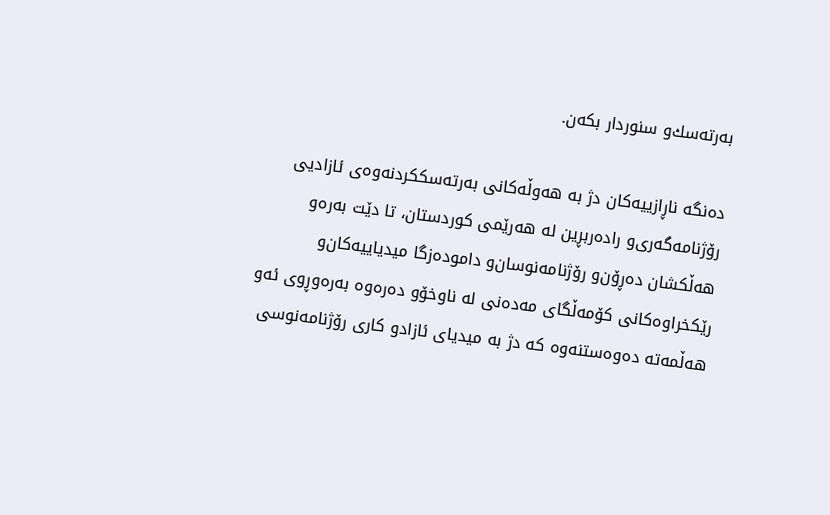به‌رته‌سك‌و سنوردار بكه‌ن.

ده‌نگه‌ ناڕازییه‌كان دژ به‌ هه‌وڵه‌كانی‌ به‌رته‌سككردنه‌وه‌ی‌ ئازادیی رۆژنامه‌گه‌ری‌‌و راده‌ربڕین له‌ هه‌رێمی‌ كوردستان، تا دێت به‌ره‌و هه‌ڵكشان ده‌ڕۆن‌و رۆژنامه‌نوسان‌و داموده‌زگا میدیاییه‌كان‌و رێكخراوه‌كانی‌ كۆمه‌ڵگای‌ مه‌ده‌نی له‌ ناوخۆو ده‌ره‌وه‌ به‌ره‌وڕوی‌ ئه‌و هه‌ڵمه‌ته‌ ده‌وه‌ستنه‌وه‌ كه‌ دژ به‌ میدیای‌ ئازاد‌و كاری‌ رۆژنامه‌نوسی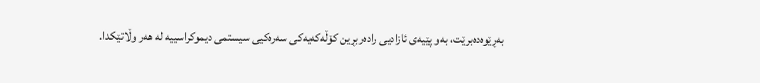به‌ڕێوه‌ده‌برێت، به‌و پێیه‌ی‌ ئازادیی راده‌ربڕین كۆڵه‌كه‌یه‌كی‌ سه‌ره‌كیی سیستمی‌ دیموكراسییه‌ له‌ هه‌ر وڵاتێكدا.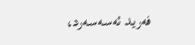فه‌رید ئه‌سه‌سه‌رد،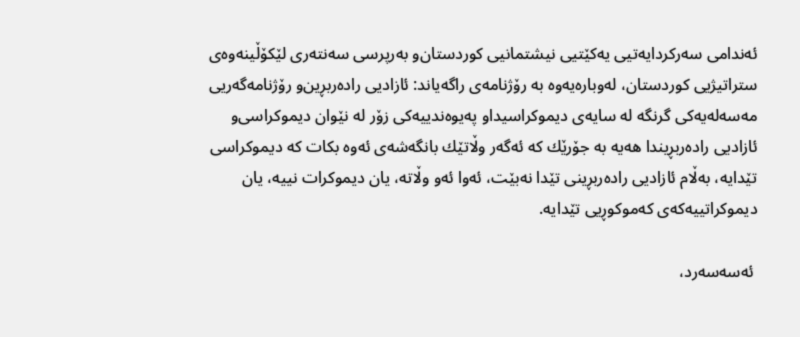ئه‌ندامی سه‌ركردایه‌تیی‌ یه‌كێتیی‌ نیشتمانیی‌ كوردستان‌و به‌رپرسی‌ سه‌نته‌ری‌ لێكۆڵینه‌وه‌ی‌ ستراتیژیی‌ كوردستان، له‌وباره‌یه‌وه‌ به‌ رۆژنامه‌ی‌ راگه‌یاند: ئازادیی راده‌ربڕین‌و رۆژنامه‌گه‌ریی‌ مه‌سه‌له‌یه‌كی‌ گرنگه‌ له‌ سایه‌ی‌ دیموكراسیدا‌و په‌یوه‌ندییه‌كی‌ زۆر له‌ نێوان دیموكراسی‌و ئازادیی راده‌ربڕیندا هه‌یه‌ به‌ جۆرێك كه‌ ئه‌گه‌ر وڵاتێك بانگه‌شه‌ی‌ ئه‌وه‌ بكات كه‌ دیموكراسی تێدایه‌، به‌ڵام ئازادیی راده‌ربڕینی‌ تێدا نه‌بێت، ئه‌وا ئه‌و وڵاته‌، یان دیموكرات نییه‌، یان دیموكراتییه‌كه‌ی‌ كه‌موكوڕیی‌ تێدایه‌.

 ئه‌سه‌سه‌رد،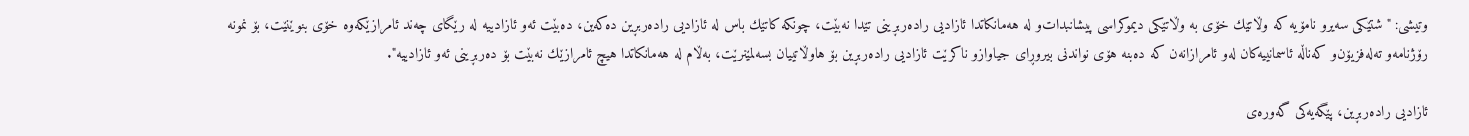وتیشی: "شتێكی‌ سه‌یرو نامۆیه‌ كه‌ وڵاتێك خۆی‌ به‌ وڵاتێكی‌ دیموكراسی پیشانبدات‌و له‌ هه‌مانكاتدا ئازادیی راده‌ربڕینی‌ تێدا نه‌بێت، چونكه‌ كاتێك باس له‌ ئازادیی راده‌ربڕین ده‌كه‌ین، ده‌بێت ئه‌و ئازادییه‌ له‌ رێگای‌ چه‌ند ئامرازێكه‌وه‌ خۆی‌ بنوێنێت، بۆ نمونه‌ رۆژنامه‌و ته‌له‌فزیۆن‌و كه‌ناڵه‌ ئاسمانییه‌كان له‌و ئامرازانه‌ن كه‌ ده‌بنه‌ هۆی‌ نواندنی بیروڕای‌ جیاواز‌و ناكرێت ئازادیی راده‌ربڕین بۆ هاوڵاتییان بسه‌لمێنرێت، به‌ڵام له‌ هه‌مانكاتدا هیچ ئامرازێك نه‌بێت بۆ ده‌ربڕینی‌ ئه‌و ئازادییه‌".

ئازادیی راده‌ربڕین، پێگه‌یه‌كی‌ گه‌وره‌ی‌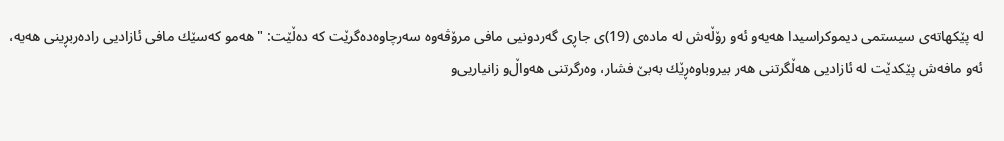له‌ پێكهاته‌ی‌ سیستمی‌ دیموكراسیدا هه‌یه‌و ئه‌و رۆڵه‌ش له‌ ماده‌ی (19)ی جاڕی گه‌ردونیی مافی مرۆڤه‌وه‌ سه‌رچاوه‌ده‌گرێت كه‌ ده‌ڵێت: "هه‌مو كه‌سێك مافی ئازادیی راده‌ربڕینی‌ هه‌یه‌، ئه‌و مافه‌ش پێكدێت له‌ ئازادیی هه‌ڵگرتنی‌ هه‌ر بیروباوه‌ڕێك به‌بێ‌ فشار، وه‌رگرتنی‌ هه‌واڵ‌‌و زانیاریی‌‌و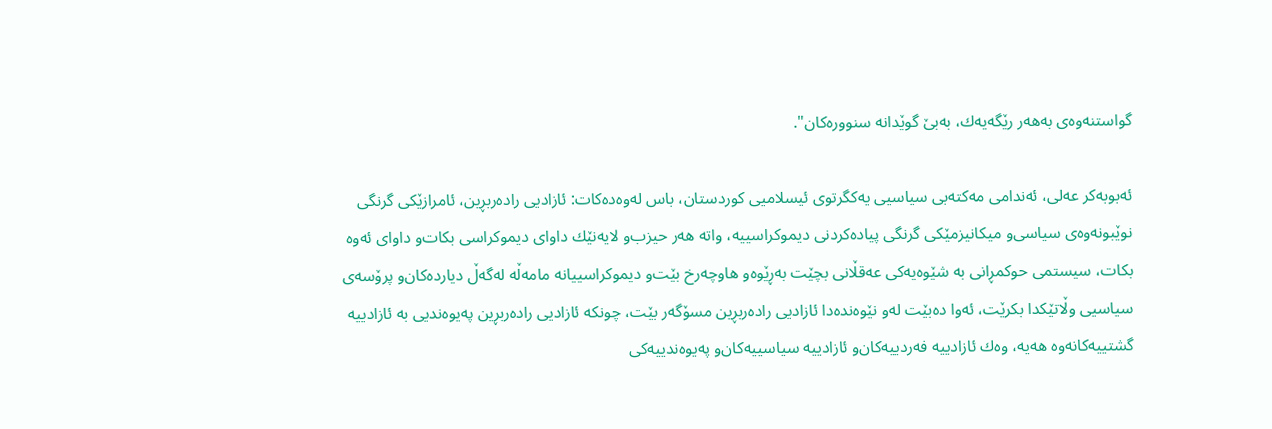گواستنه‌وه‌ی‌ به‌هه‌ر رێگه‌یه‌ك، به‌بێ‌ گوێدانه‌ سنو‌وره‌كان".

ئه‌بوبه‌كر عه‌لی، ئه‌ندامی‌ مه‌كته‌بی سیاسیی یه‌كگرتوی‌ ئیسلامیی كوردستان، باس له‌وه‌ده‌كات: ئازادیی راده‌ربڕین، ئامرازێكی گرنگی نوێبونه‌وه‌ی‌ سیاسی‌و میكانیزمێكی‌ گرنگی پیاده‌كردنی‌ دیموكراسییه‌، واته‌ هه‌ر حیزب‌و لایه‌نێك داوای‌ دیموكراسی بكات‌و داوای‌ ئه‌وه‌ بكات، سیستمی‌ حوكمڕانی‌ به‌ شێوه‌یه‌كی‌ عه‌قڵانی بچێت به‌ڕێوه‌و هاوچه‌رخ بێت‌و دیموكراسییانه‌ مامه‌ڵه‌ له‌گه‌ڵ‌ دیارده‌كان‌و پرۆسه‌ی‌ سیاسیی وڵاتێكدا بكرێت، ئه‌وا ده‌بێت له‌و نێوه‌نده‌دا ئازادیی راده‌ربڕین مسۆگه‌ر بێت، چونكه‌ ئازادیی راده‌ربڕین په‌یوه‌ندیی به‌ ئازادییه‌ گشتییه‌كانه‌وه‌ هه‌یه‌، وه‌ك ئازادییه‌ فه‌ردییه‌كان‌و ئازادییه‌ سیاسییه‌كان‌و په‌یوه‌ندییه‌كی‌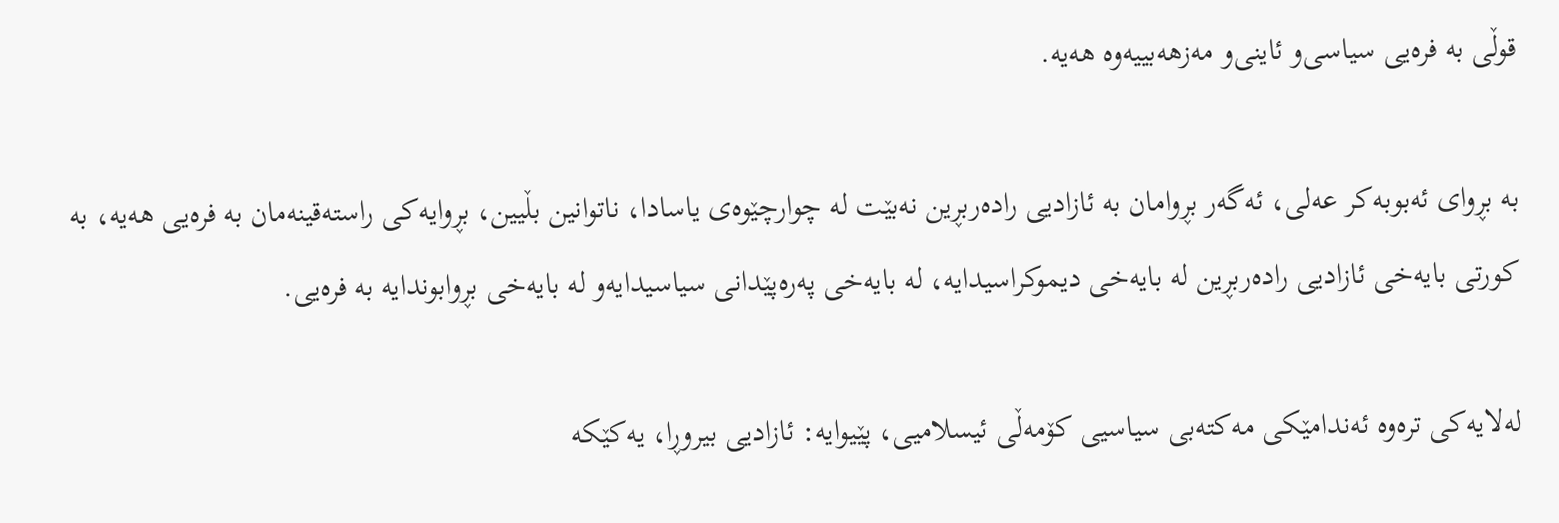قوڵی‌ به‌ فره‌یی سیاسی‌و ئاینی‌‌و مه‌زهه‌بییه‌وه‌ هه‌یه‌.

به‌ بڕوای‌ ئه‌بوبه‌كر عه‌لی‌، ئه‌گه‌ر بڕوامان به‌ ئازادیی راده‌ربڕین نه‌بێت له‌ چوارچێوه‌ی یاسادا، ناتوانین بڵیین، بڕوایه‌كی راسته‌قینه‌مان به‌ فره‌یی هه‌یه‌، به‌ كورتی‌ بایه‌خی‌ ئازادیی راده‌ربڕین له‌ بایه‌خی‌ دیموكراسیدایه‌، له‌ بایه‌خی په‌ره‌پێدانی سیاسیدایه‌و له‌ بایه‌خی‌ بڕوابوندایه‌ به‌ فره‌یی.

له‌لایه‌كی‌ تره‌وه‌ ئه‌ندامێكی‌ مه‌كته‌بی سیاسیی كۆمه‌ڵی‌ ئیسلامیی، پێیوایه‌: ئازادیی بیروڕا، یه‌كێكه‌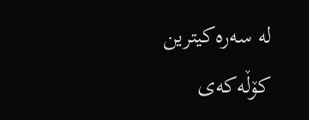له‌ سه‌ره‌كیترین كۆڵه‌كه‌ی‌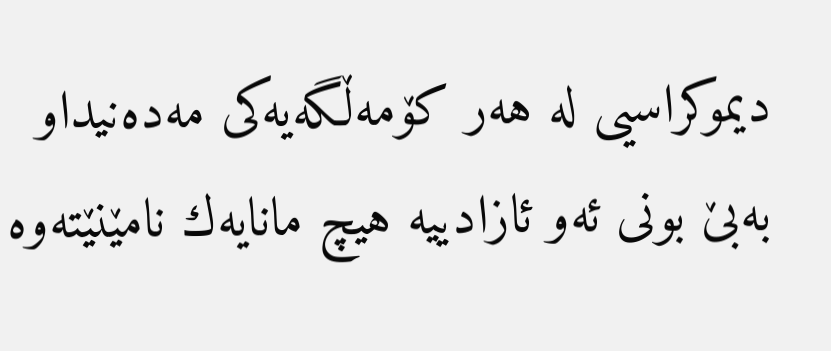دیموكراسیی له‌ هه‌ر كۆمه‌ڵگه‌یه‌كی مه‌ده‌نیدا‌و به‌بێ‌ بونی‌ ئه‌و ئازادییه‌ هیچ مانایه‌ك نامێنێته‌وه‌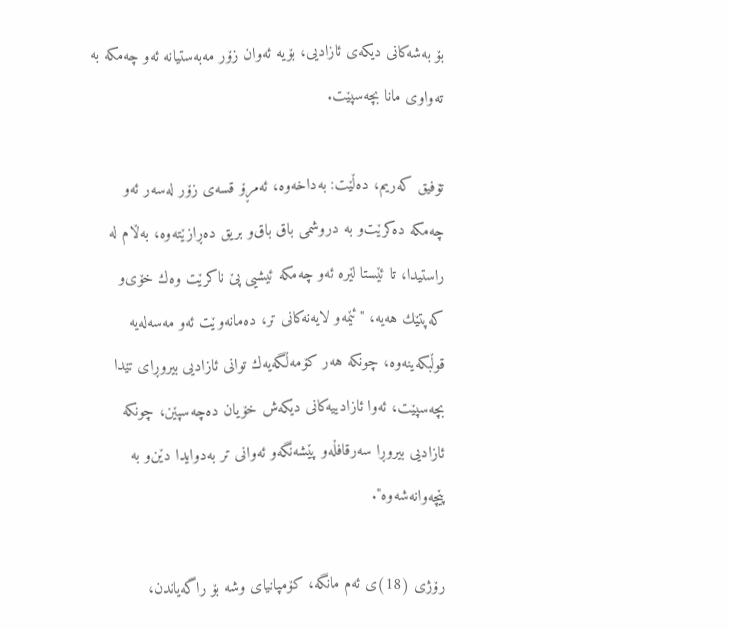بۆ به‌شه‌كانی‌ دیكه‌ی‌ ئازادیی، بۆیه‌ ئه‌وان زۆر مه‌به‌ستیانه‌ ئه‌و چه‌مكه‌ به‌ ته‌واوی‌ مانا بچه‌سپێت.

تۆفیق كه‌ریم، ده‌ڵێت: به‌داخه‌وه‌، ئه‌مڕۆ قسه‌ی‌ زۆر له‌سه‌ر ئه‌و چه‌مكه‌ ده‌كرێت‌و به‌ دروشمی‌ باق باق‌و بریق ده‌ڕازێته‌وه‌، به‌ڵام له‌ راستیدا، تا ئێستا لێره‌ ئه‌و چه‌مكه‌ ئیشیی‌ پێ‌ ناكرێت وه‌ك خۆی‌و كه‌پتێك هه‌یه‌، "ئێمه‌و لایه‌نه‌كانی‌ تر، ده‌مانه‌وێت ئه‌و مه‌سه‌له‌یه‌ قوڵبكه‌ینه‌وه‌، چونكه‌ هه‌ر كۆمه‌ڵگه‌یه‌ك توانی‌ ئازادیی بیروڕای‌ تێدا بچه‌سپێت، ئه‌وا ئازادییه‌كانی‌ دیكه‌ش خۆیان ده‌چه‌سپێن، چونكه‌ ئازادیی بیروڕا سه‌رقافڵه‌و پێشه‌نگه‌‌و ئه‌وانی تر به‌دوایدا دێن‌و به‌ پێچه‌وانه‌شه‌وه‌".

رۆژی‌ (18)ی‌ ئه‌م مانگه‌، كۆمپانیای‌ وشه‌ بۆ راگه‌یاندن،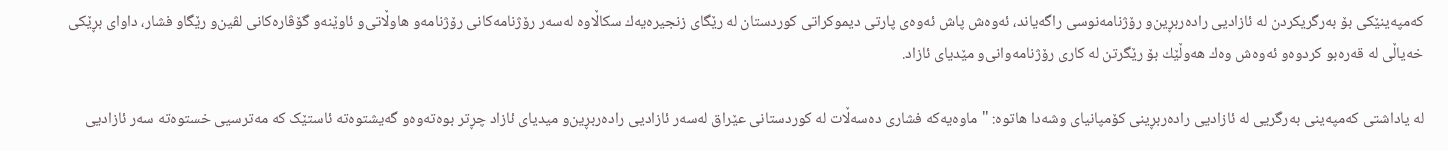كه‌مپه‌ینێكی‌ بۆ به‌رگریكردن له‌ ئازادیی راده‌ربڕین‌و رۆژنامه‌نوسی راگه‌یاند، ئه‌وه‌ش پاش ئه‌وه‌ی‌ پارتی‌ دیموكراتی‌ كوردستان له‌ رێگای‌ زنجیره‌یه‌ك سكاڵاوه‌ له‌سه‌ر رۆژنامه‌كانی‌ رۆژنامه‌و هاوڵاتی‌و ئاوێنه‌و گۆڤاره‌كانی‌ لڤین‌و رێگا‌و فشار، داوای‌ بڕێكی‌ خه‌یاڵی‌ له‌ قه‌ره‌بو كردوه‌و ئه‌وه‌ش وه‌ك هه‌وڵێك بۆ رێگرتن له‌ كاری‌ رۆژنامه‌وانی‌‌و مێدیای‌ ئازاد.

له‌ یاداشتی‌ كه‌مپه‌ینی‌ به‌رگریی له ئازادیی راده‌ربڕینی كۆمپانیای‌ وشه‌دا هاتوه‌: "ماوه‌یه‌که‌ فشاری ده‌سه‌ڵات له‌ کوردستانی عێراق له‌سه‌ر ئازادیی راده‌ربڕین‌و میدیای ئازاد چڕتر بوه‌ته‌وه‌و گه‌یشتوه‌ته ئاستێک که‌ مه‌ترسیی خستوه‌ته‌ ‌سه‌ر ئازادیی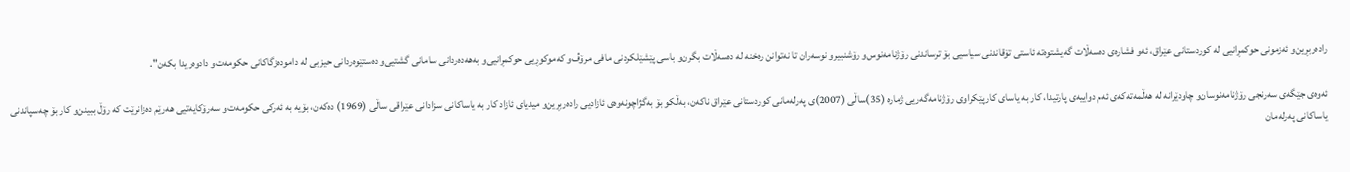راده‌ربڕین‌و ئه‌زمونی حوکمڕانیی له‌ کوردستانی عێراق، ئه‌و فشاره‌ی ده‌سه‌ڵات گه‌یشتوه‌ته‌ ئاستی تۆقاندنی سیاسیی‌ بۆ ترساندنی رۆژنامه‌نوس‌و رۆشنبیرو نوسه‌ران تا‌ نه‌توانن ره‌خنه‌ له‌ ده‌سه‌ڵات بگرن‌و باسی پێشێلکردنی مافی مرۆڤ‌و که‌موکوڕیی‌ ‌حوکمڕانیی‌و به‌هه‌ده‌ردانی سامانی گشتیی‌و ده‌ستێوه‌ردانی حیزبی له‌ داموده‌زگاکانی حکومه‌ت‌و دادوه‌ریدا بکه‌ن".

ئه‌وه‌ی‌ جێگه‌ی‌ سه‌رنجی‌ رۆژنامه‌نوسان‌و چاودێرانه‌ له‌ هه‌ڵمه‌ته‌كه‌ی‌ ئه‌م دواییه‌ی‌ پارتیدا، کار به‌ یاسای کارپێکراوی رۆژنامه‌گه‌ریی ژماره‌ (35)ساڵی (2007)ی په‌رله‌مانی کوردستانی عێراق ناکه‌ن، به‌ڵکو بۆ به‌گژاچونه‌وه‌ی ئازادیی راده‌ربڕین‌و میدیای ئازاد کار به‌ یاساکانی سزادانی عێراقی ساڵی (1969) ده‌که‌ن، بۆیه‌ به‌ ئه‌ركی‌ حكومه‌ت‌و سه‌رۆكایه‌تیی‌ هه‌رێم ده‌زانرێت كه‌ رۆڵ‌ ببینن‌و كار بۆ چه‌سپاندنی‌ یاساكانی‌ په‌رله‌مان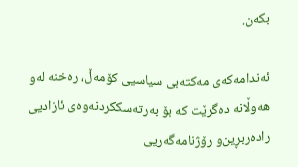بكه‌ن.

ئه‌ندامه‌كه‌ی‌ مه‌كته‌بی سیاسیی كۆمه‌ڵ‌، ره‌خنه‌ له‌و هه‌وڵانه‌ ده‌گرێت كه‌ بۆ به‌رته‌سككردنه‌وه‌ی‌ ئازادیی‌ راده‌ربڕین‌و رۆژنامه‌گه‌ریی‌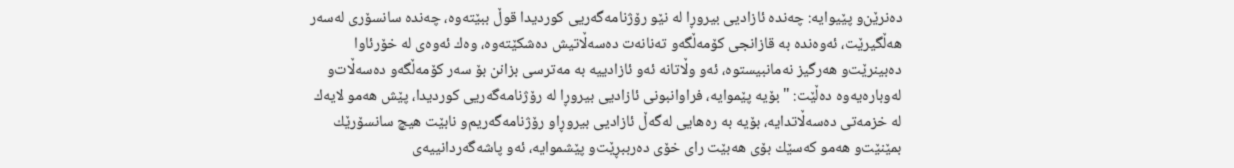ده‌نرێن‌و پێیوایه‌: چه‌نده‌ ئازادیی بیروڕا له‌ نێو رۆژنامه‌گه‌ریی‌ كوردیدا قوڵ‌ ببێته‌وه‌، چه‌نده‌ سانسۆری‌ له‌سه‌ر هه‌ڵگیرێت، ئه‌وه‌نده‌ به‌ قازانجی كۆمه‌ڵگه‌و ته‌نانه‌ت ده‌سه‌ڵاتیش ده‌شكێته‌وه‌، وه‌ك ئه‌وه‌ی‌ له‌ خۆرئاوا ده‌بینرێت‌و هه‌رگیز نه‌مانبیستوه‌، ئه‌و وڵاتانه‌ ئه‌و ئازادییه‌ به‌ مه‌ترسی بزانن بۆ سه‌ر كۆمه‌ڵگه‌و ده‌سه‌ڵات‌و له‌وباره‌یه‌وه‌ ده‌ڵێت: "بۆیه‌ پێموایه‌، فراوانبونی‌ ئازادیی بیروڕا له‌ رۆژنامه‌گه‌ریی‌ كوردیدا، پێش هه‌مو لایه‌ك له‌ خزمه‌تی‌ ده‌سه‌ڵاتدایه‌، بۆیه‌ به‌ ره‌هایی له‌گه‌ڵ‌ ئازادیی بیروڕا‌و رۆژنامه‌گه‌ریم‌و نابێت هیچ سانسۆرێك بمێنێت‌و هه‌مو كه‌سێك بۆی‌ هه‌بێت رای‌ خۆی‌ ده‌رببڕێت‌و پێشموایه‌، ئه‌و پاشه‌گه‌ردانییه‌ی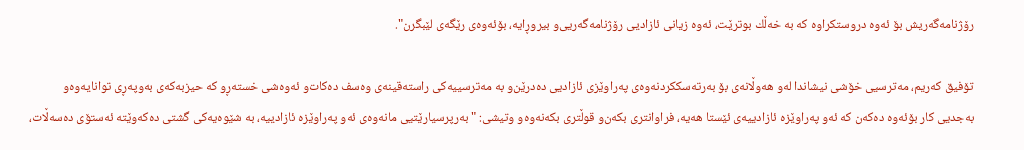رۆژنامه‌گه‌ریش بۆ ئه‌وه‌ دروستكراوه‌ كه‌ به‌ خه‌ڵك بوترێت، ئه‌وه‌ زیانی‌ ئازادیی رۆژنامه‌گه‌ریی‌و بیروڕایه‌، بۆئه‌وه‌ی‌ رێگه‌ی‌ لێبگرن".

تۆفیق كه‌ریم، مه‌ترسیی خۆشی نیشاندا له‌و هه‌وڵانه‌ی‌ بۆ به‌رته‌سككردنه‌وه‌ی‌ په‌راوێزی ئازادیی ده‌درێن‌و به‌ مه‌ترسییه‌كی‌ راسته‌قینه‌ی‌ وه‌سف ده‌كات‌و ئه‌وه‌شی‌ خسته‌ڕو كه‌ حیزبه‌كه‌ی‌ به‌وپه‌ڕی توانایه‌وه‌‌و به‌جدیی كار بۆئه‌وه‌ ده‌كه‌ن كه‌ ئه‌و په‌راوێزه‌ ئازادییه‌ی‌ ئێستا هه‌یه‌، فراوانتری‌ بكه‌ن‌و قوڵتری‌ بكه‌نه‌وه‌‌و وتیشی: "به‌رپرسیارێتیی‌ مانه‌وه‌ی‌ ئه‌و په‌راوێزه‌ ئازادییه‌، به‌ شێوه‌یه‌كی‌ گشتی‌ ده‌كه‌وێته‌ ئه‌ستۆی‌ ده‌سه‌ڵات،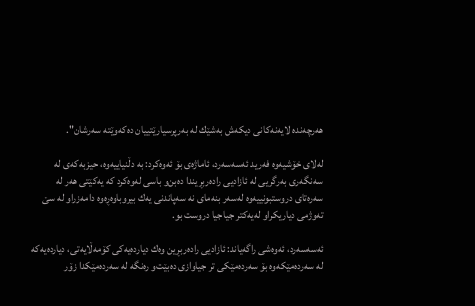هه‌رچه‌نده‌ لایه‌نه‌كانی‌ دیكه‌ش به‌شێك له‌ به‌رپرسیارێتییان ده‌كه‌وێته‌ سه‌رشان".

له‌لای‌ خۆشیه‌وه‌ فه‌رید ئه‌سه‌سه‌رد، ئاماژه‌ی‌ بۆ ئه‌وه‌كرد: به‌ دڵنیاییه‌وه‌، حیزبه‌كه‌ی‌ له‌ سه‌نگه‌ری‌ به‌رگریی‌ له‌ ئازادیی راده‌ربڕیندا ده‌بن‌و باسی له‌وه‌كرد كه‌ یه‌كێتی‌ هه‌ر له‌ سه‌ره‌تای‌ دروستبونییه‌وه‌ له‌سه‌ر بنه‌مای‌ نه‌ سه‌پاندنی‌ یه‌ك بیروباوه‌ڕه‌وه‌ دامه‌زرا‌و له‌ سێ‌ ته‌وژمی‌ دیاریكراو له‌یه‌كتر جیاجیا دروست بو.

ئه‌سه‌سه‌رد، ئه‌وه‌شی‌ راگه‌یاند: ئازادیی راده‌ربڕین وه‌ك دیارده‌یه‌كی‌ كۆمه‌ڵایه‌تی‌، دیارده‌یه‌كه‌ له‌ سه‌رده‌مێكه‌وه‌ بۆ سه‌رده‌مێكی‌ تر جیاوازی ده‌بێت‌و ره‌نگه‌ له‌ سه‌رده‌مێكدا زۆر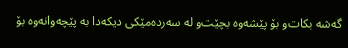گه‌شه‌ بكات‌و بۆ پێشه‌وه‌ بچێت‌و له‌ سه‌رده‌مێكی‌ دیكه‌دا به‌ پێچه‌وانه‌وه‌ بۆ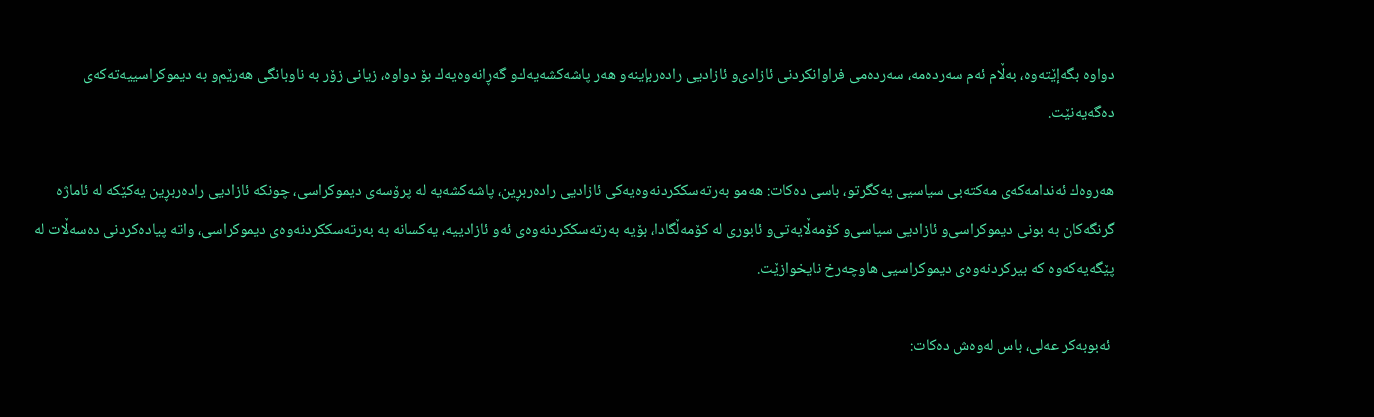دواوه‌ بگه‌إێته‌وه‌، به‌ڵام ئه‌م سه‌رده‌مه‌، سه‌رده‌می فراوانكردنی‌ ئازادی‌و ئازادیی راده‌ربإینه‌‌و هه‌ر پاشه‌كشه‌یه‌ك‌و گه‌ڕانه‌وه‌یه‌ك بۆ دواوه‌، زیانی‌ زۆر به‌ ناوبانگی هه‌رێم‌و به‌ دیموكراسییه‌ته‌كه‌ی‌ ده‌گه‌یه‌نێت.

هه‌روه‌ك ئه‌ندامه‌كه‌ی‌ مه‌كته‌بی سیاسیی یه‌كگرتو، باسی ده‌كات: هه‌مو به‌رته‌سككردنه‌وه‌یه‌كی ئازادیی راده‌ربڕین، پاشه‌كشه‌یه‌ له‌ پرۆسه‌ی‌ دیموكراسی، چونكه‌ ئازادیی راده‌ربڕین یه‌كێكه‌ له‌ ئاماژه‌ گرنگه‌كان به‌ بونی‌ دیموكراسی‌و ئازادیی سیاسی‌و كۆمه‌ڵایه‌تی‌و ئابوری‌ له‌ كۆمه‌ڵگادا، بۆیه‌ به‌رته‌سككردنه‌وه‌ی‌ ئه‌و ئازادییه‌، یه‌كسانه‌ به‌ به‌رته‌سككردنه‌وه‌ی‌ دیموكراسی، واته‌ پیاده‌كردنی‌ ده‌سه‌ڵات له‌ پێگه‌یه‌كه‌وه‌ كه‌ بیركردنه‌وه‌ی‌ دیموكراسیی هاوچه‌رخ نایخوازێت.

 ئه‌بوبه‌كر عه‌لی، باس له‌وه‌ش ده‌كات: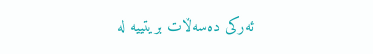ئه‌ركی‌ ده‌سه‌ڵات بریتییه‌ له‌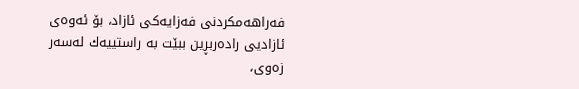فه‌راهه‌مكردنی‌ فه‌زایه‌كی ئازاد، بۆ ئه‌وه‌ی‌ ئازادیی راده‌ربڕین ببێت به‌ راستییه‌ك له‌سه‌ر زه‌وی‌،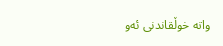واته‌ خوڵقاندنی‌ ئه‌و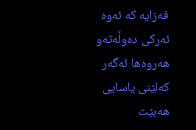فه‌زایه‌ كه‌ ئه‌وه‌ ئه‌ركی‌ ده‌وڵه‌ته‌‌و هه‌روه‌ها ئه‌گه‌ر كه‌لێنی‌ یاسایی هه‌بێت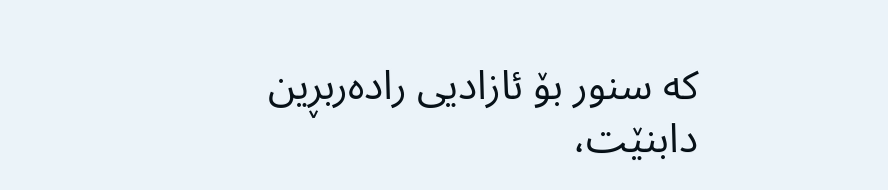كه‌ سنور بۆ ئازادیی راده‌ربڕین دابنێت،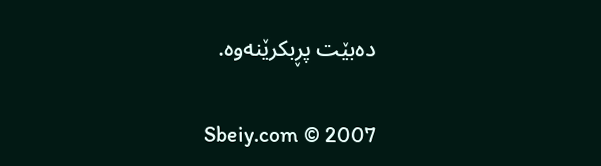ده‌بێت پڕبكرێنه‌وه‌.

Sbeiy.com © 2007